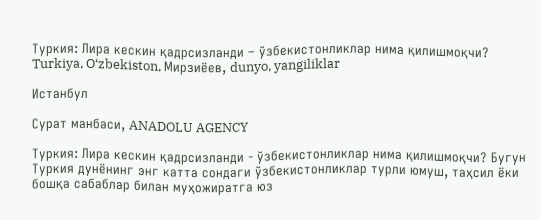Туркия: Лира кескин қадрсизланди – ўзбекистонликлар нима қилишмоқчи? Turkiya, O‘zbekiston, Мирзиёев, dunyo, yangiliklar

Истанбул

Сурат манбаси, ANADOLU AGENCY

Туркия: Лира кескин қадрсизланди - ўзбекистонликлар нима қилишмоқчи? Бугун Туркия дунёнинг энг катта сондаги ўзбекистонликлар турли юмуш, таҳсил ёки бошқа сабаблар билан муҳожиратга юз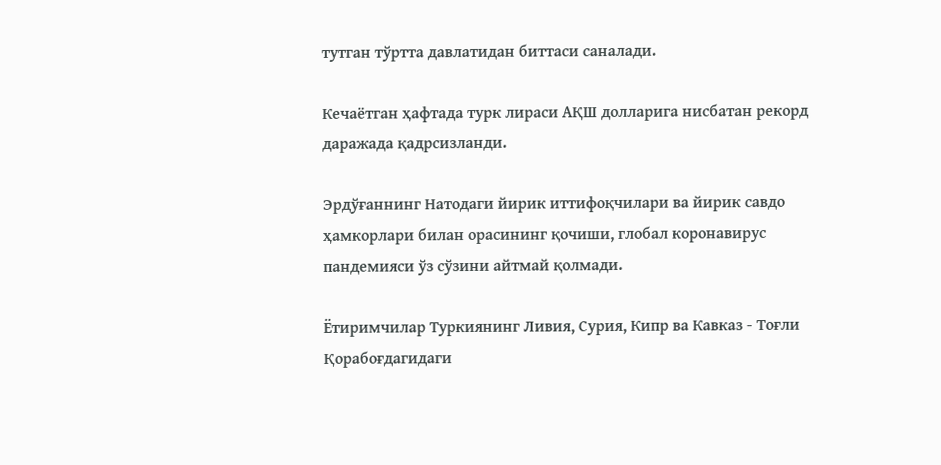тутган тўртта давлатидан биттаси саналади.

Кечаётган ҳафтада турк лираси АҚШ долларига нисбатан рекорд даражада қадрсизланди.

Эрдўғаннинг Натодаги йирик иттифоқчилари ва йирик савдо ҳамкорлари билан орасининг қочиши, глобал коронавирус пандемияси ўз сўзини айтмай қолмади.

Ётиримчилар Туркиянинг Ливия, Сурия, Кипр ва Кавказ - Тоғли Қорабоғдагидаги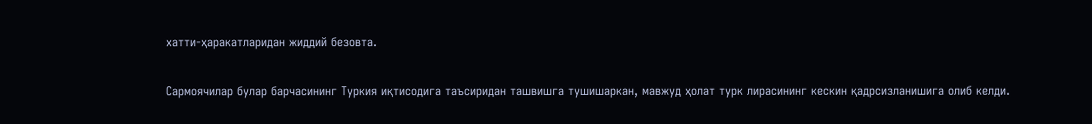хатти-ҳаракатларидан жиддий безовта.

Сармоячилар булар барчасининг Туркия иқтисодига таъсиридан ташвишга тушишаркан, мавжуд ҳолат турк лирасининг кескин қадрсизланишига олиб келди.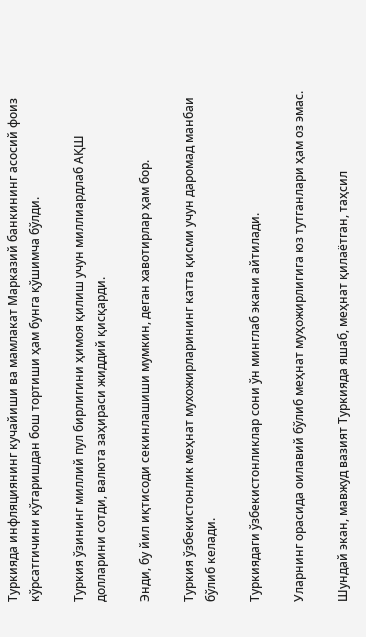Туркияда инфляциянинг кучайиши ва мамлакат Марказий банкининг асосий фоиз кўрсатгичини кўтаришдан бош тортиши ҳам бунга қўшимча бўлди.

Туркия ўзининг миллий пул бирлигини ҳимоя қилиш учун миллиардлаб АҚШ долларини сотди, валюта заҳираси жиддий қисқарди.

Энди, бу йил иқтисоди секинлашиши мумкин, деган хавотирлар ҳам бор.

Туркия ўзбекистонлик меҳнат мухожирларининг катта қисми учун даромад манбаи бўлиб келади.

Туркиядаги ўзбекистонликлар сони ўн минглаб экани айтилади.

Уларнинг орасида оилавий бўлиб меҳнат муҳожирлигига юз тутганлари ҳам оз эмас.

Шундай экан, мавжуд вазият Туркияда яшаб, меҳнат қилаётган, таҳсил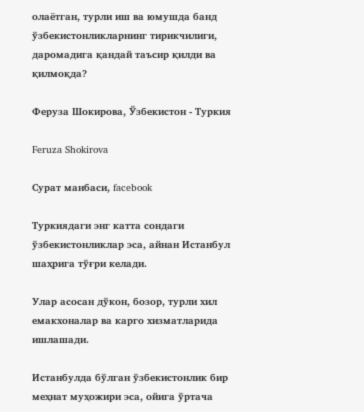олаётган, турли иш ва юмушда банд ўзбекистонликларнинг тирикчилиги, даромадига қандай таъсир қилди ва қилмоқда?

Феруза Шокирова, Ўзбекистон - Туркия

Feruza Shokirova

Сурат манбаси, facebook

Туркиядаги энг катта сондаги ўзбекистонликлар эса, айнан Истанбул шаҳрига тўғри келади.

Улар асосан дўкон, бозор, турли хил емакхоналар ва карго хизматларида ишлашади.

Истанбулда бўлган ўзбекистонлик бир меҳнат муҳожири эса, ойига ўртача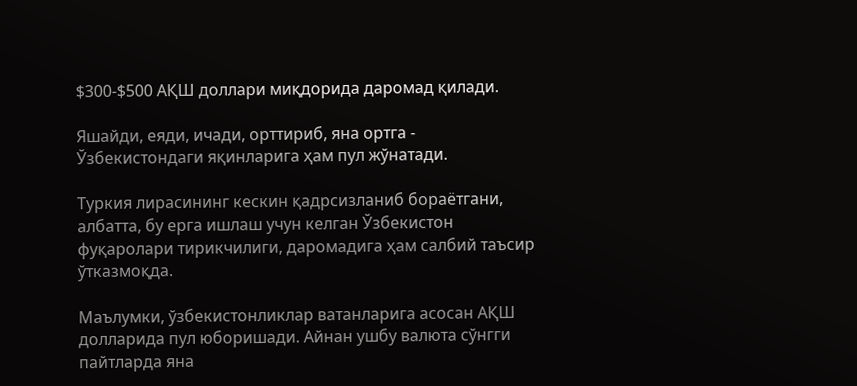$300-$500 АҚШ доллари миқдорида даромад қилади.

Яшайди, еяди, ичади, орттириб, яна ортга - Ўзбекистондаги яқинларига ҳам пул жўнатади.

Туркия лирасининг кескин қадрсизланиб бораётгани, албатта, бу ерга ишлаш учун келган Ўзбекистон фуқаролари тирикчилиги, даромадига ҳам салбий таъсир ўтказмоқда.

Маълумки, ўзбекистонликлар ватанларига асосан АҚШ долларида пул юборишади. Айнан ушбу валюта сўнгги пайтларда яна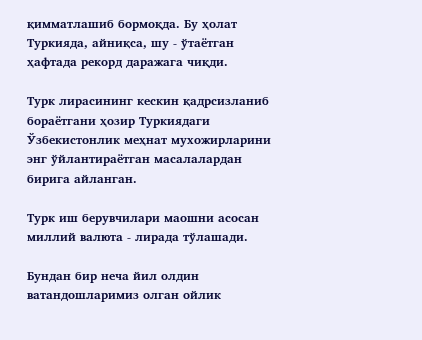қимматлашиб бормоқда. Бу ҳолат Туркияда, айниқса, шу - ўтаётган ҳафтада рекорд даражага чиқди.

Турк лирасининг кескин қадрсизланиб бораётгани ҳозир Туркиядаги Ўзбекистонлик меҳнат мухожирларини энг ўйлантираётган масалалардан бирига айланган.

Турк иш берувчилари маошни асосан миллий валюта - лирада тўлашади.

Бундан бир неча йил олдин ватандошларимиз олган ойлик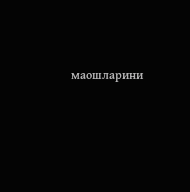маошларини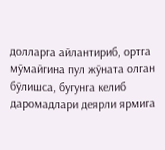долларга айлантириб, ортга мўмайгина пул жўната олган бўлишса, бугунга келиб даромадлари деярли ярмига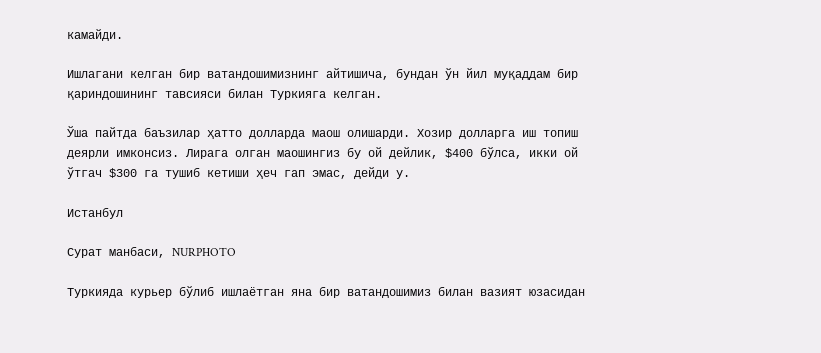камайди.

Ишлагани келган бир ватандошимизнинг айтишича, бундан ўн йил муқаддам бир қариндошининг тавсияси билан Туркияга келган.

Ўша пайтда баъзилар ҳатто долларда маош олишарди. Хозир долларга иш топиш деярли имконсиз. Лирага олган маошингиз бу ой дейлик, $400 бўлса, икки ой ўтгач $300 га тушиб кетиши ҳеч гап эмас, дейди у.

Истанбул

Сурат манбаси, NURPHOTO

Туркияда курьер бўлиб ишлаётган яна бир ватандошимиз билан вазият юзасидан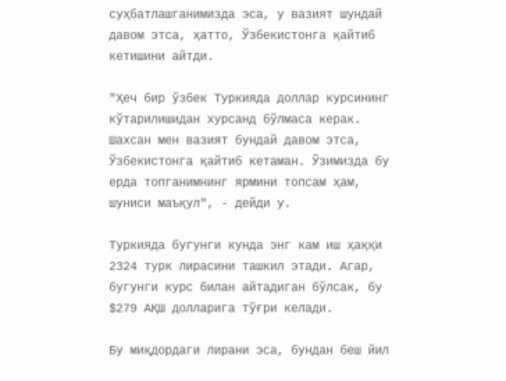суҳбатлашганимизда эса, у вазият шундай давом этса, ҳатто, Ўзбекистонга қайтиб кетишини айтди.

"Ҳеч бир ўзбек Туркияда доллар курсининг кўтарилишидан хурсанд бўлмаса керак. Шахсан мен вазият бундай давом этса, Ўзбекистонга қайтиб кетаман. Ўзимизда бу ерда топганимнинг ярмини топсам ҳам, шуниси маъқул", - дейди у.

Туркияда бугунги кунда энг кам иш ҳаққи 2324 турк лирасини ташкил этади. Агар, бугунги курс билан айтадиган бўлсак, бу $279 АҚШ долларига тўғри келади.

Бу миқдордаги лирани эса, бундан беш йил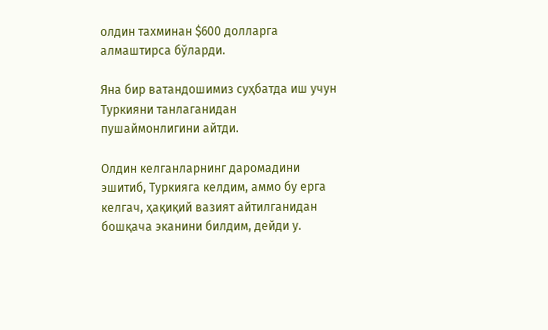олдин тахминан $600 долларга алмаштирса бўларди.

Яна бир ватандошимиз суҳбатда иш учун Туркияни танлаганидан пушаймонлигини айтди.

Олдин келганларнинг даромадини эшитиб, Туркияга келдим, аммо бу ерга келгач, ҳақиқий вазият айтилганидан бошқача эканини билдим, дейди у.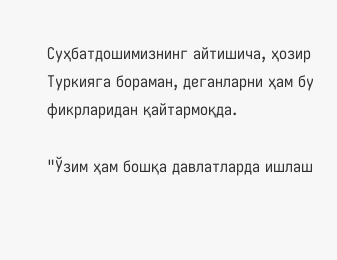Суҳбатдошимизнинг айтишича, ҳозир Туркияга бораман, деганларни ҳам бу фикрларидан қайтармоқда.

"Ўзим ҳам бошқа давлатларда ишлаш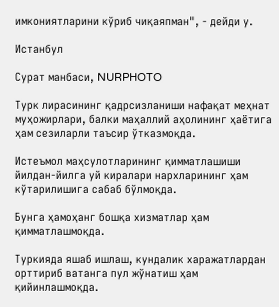имкониятларини кўриб чиқаяпман", - дейди у.

Истанбул

Сурат манбаси, NURPHOTO

Турк лирасининг қадрсизланиши нафақат меҳнат муҳожирлари, балки маҳаллий аҳолининг ҳаётига ҳам сезиларли таъсир ўтказмоқда.

Истеъмол маҳсулотларининг қимматлашиши йилдан-йилга уй киралари нархларининг ҳам кўтарилишига сабаб бўлмоқда.

Бунга ҳамоҳанг бошқа хизматлар ҳам қимматлашмоқда.

Туркияда яшаб ишлаш, кундалик харажатлардан орттириб ватанга пул жўнатиш ҳам қийинлашмоқда.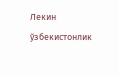Лекин ўзбекистонлик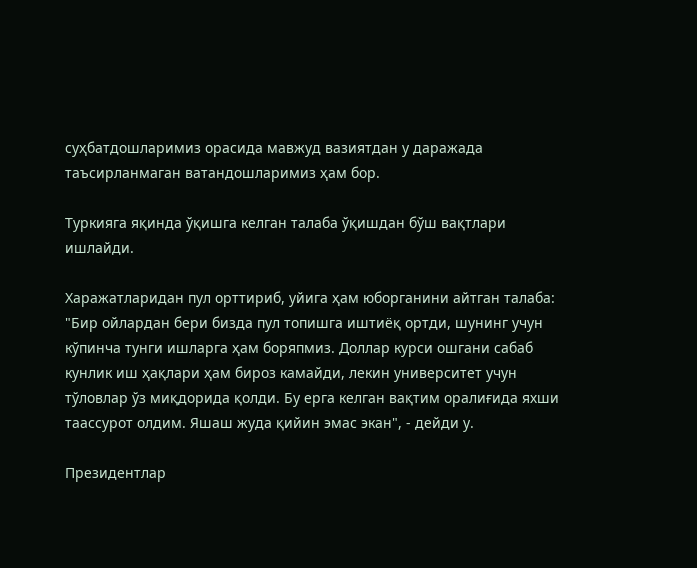суҳбатдошларимиз орасида мавжуд вазиятдан у даражада таъсирланмаган ватандошларимиз ҳам бор.

Туркияга яқинда ўқишга келган талаба ўқишдан бўш вақтлари ишлайди.

Харажатларидан пул орттириб, уйига ҳам юборганини айтган талаба: "Бир ойлардан бери бизда пул топишга иштиёқ ортди, шунинг учун кўпинча тунги ишларга ҳам боряпмиз. Доллар курси ошгани сабаб кунлик иш ҳақлари ҳам бироз камайди, лекин университет учун тўловлар ўз миқдорида қолди. Бу ерга келган вақтим оралиғида яхши таассурот олдим. Яшаш жуда қийин эмас экан", - дейди у.

Президентлар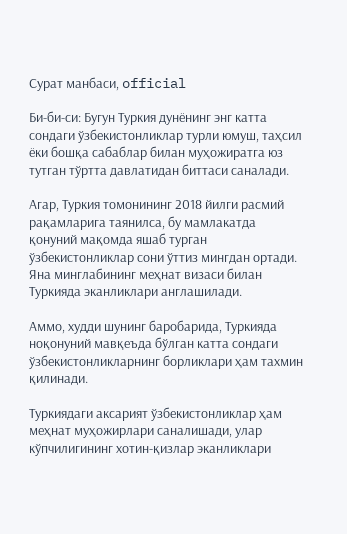Сурат манбаси, official

Би-би-си: Бугун Туркия дунёнинг энг катта сондаги ўзбекистонликлар турли юмуш, таҳсил ёки бошқа сабаблар билан муҳожиратга юз тутган тўртта давлатидан биттаси саналади.

Агар, Туркия томонининг 2018 йилги расмий рақамларига таянилса, бу мамлакатда қонуний мақомда яшаб турган ўзбекистонликлар сони ўттиз мингдан ортади. Яна минглабининг меҳнат визаси билан Туркияда эканликлари англашилади.

Аммо, худди шунинг баробарида, Туркияда ноқонуний мавқеъда бўлган катта сондаги ўзбекистонликларнинг борликлари ҳам тахмин қилинади.

Туркиядаги аксарият ўзбекистонликлар ҳам меҳнат муҳожирлари саналишади, улар кўпчилигининг хотин-қизлар эканликлари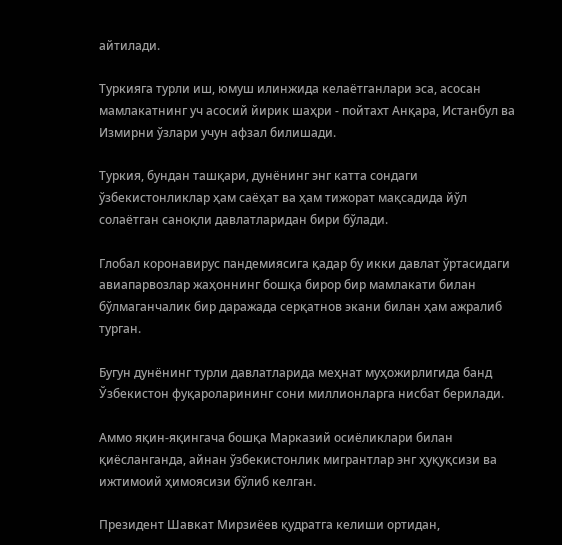айтилади.

Туркияга турли иш, юмуш илинжида келаётганлари эса, асосан мамлакатнинг уч асосий йирик шаҳри - пойтахт Анқара, Истанбул ва Измирни ўзлари учун афзал билишади.

Туркия, бундан ташқари, дунёнинг энг катта сондаги ўзбекистонликлар ҳам саёҳат ва ҳам тижорат мақсадида йўл солаётган саноқли давлатларидан бири бўлади.

Глобал коронавирус пандемиясига қадар бу икки давлат ўртасидаги авиапарвозлар жаҳоннинг бошқа бирор бир мамлакати билан бўлмаганчалик бир даражада серқатнов экани билан ҳам ажралиб турган.

Бугун дунёнинг турли давлатларида меҳнат муҳожирлигида банд Ўзбекистон фуқароларининг сони миллионларга нисбат берилади.

Аммо яқин-яқингача бошқа Марказий осиёликлари билан қиёсланганда, айнан ўзбекистонлик мигрантлар энг ҳуқуқсизи ва ижтимоий ҳимоясизи бўлиб келган.

Президент Шавкат Мирзиёев қудратга келиши ортидан,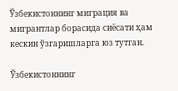Ўзбекистоннинг миграция ва мигрантлар борасида сиёсати ҳам кескин ўзгаришларга юз тутган.

Ўзбекистоннинг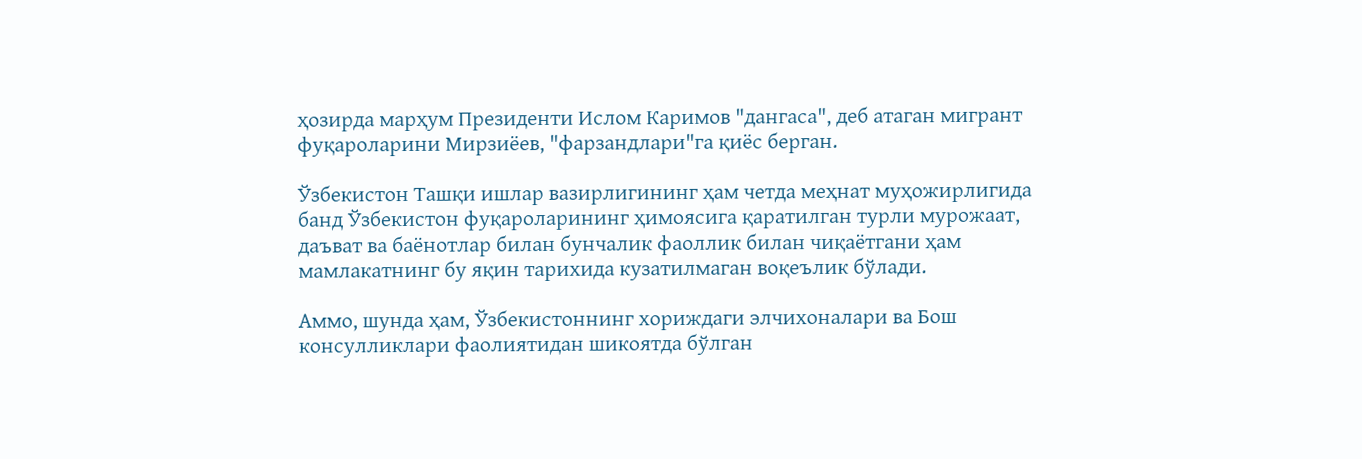ҳозирда марҳум Президенти Ислом Каримов "дангаса", деб атаган мигрант фуқароларини Мирзиёев, "фарзандлари"га қиёс берган.

Ўзбекистон Ташқи ишлар вазирлигининг ҳам четда меҳнат муҳожирлигида банд Ўзбекистон фуқароларининг ҳимоясига қаратилган турли мурожаат, даъват ва баёнотлар билан бунчалик фаоллик билан чиқаётгани ҳам мамлакатнинг бу яқин тарихида кузатилмаган воқеълик бўлади.

Аммо, шунда ҳам, Ўзбекистоннинг хориждаги элчихоналари ва Бош консулликлари фаолиятидан шикоятда бўлган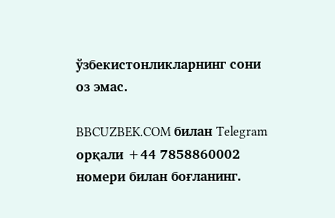ўзбекистонликларнинг сони оз эмас.

BBCUZBEK.COM билан Telegram орқали +44 7858860002 номери билан боғланинг.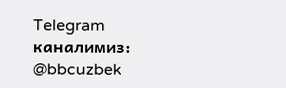Telegram каналимиз: @bbcuzbek